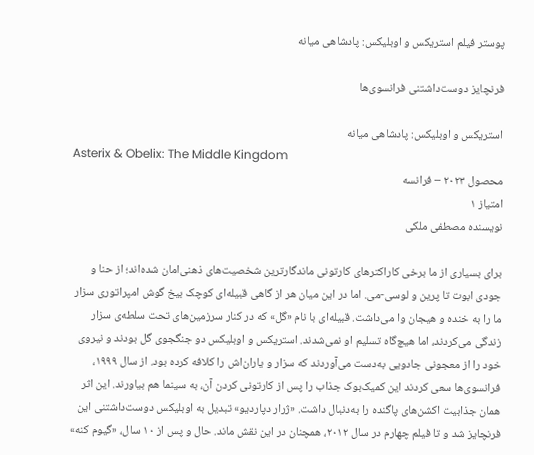پوستر فیلم استریکس و اوبلیکس: پادشاهی میانه

فرنچایز دوست‌داشتنی فرانسوی‌ها

استریکس و اوبلیکس: پادشاهی میانه
Asterix & Obelix: The Middle Kingdom
محصول ۲۰۲۳ – فرانسه
امتیاز ۱
نویسنده مصطفی ملکی

برای بسیاری از ما برخی کاراکترهای کارتونی ماندگارترین شخصیت‌های ذهنی‌امان شده‌اند؛ از حنا و جودی ابوت تا پرین و لوسی-می. اما در این میان هر از گاهی قبیله‌ای کوچک بیخ گوش امپراتوری سزار ما را به خنده و هیجان وا می‌داشت. قبیله‌ای با نام «گل» که در کنار سرزمین‌های تحت سلطه‌ی سزار زندگی می‌کردند، اما هیچ‌گاه تسلیم او نمی‌شدند. استریکس و اوبلیکس دو جنگجوی گل بودند و نیروی خود را از معجونی جادویی به‌دست می‌آوردند که سزار و یاران‌اش را کلافه کرده بود. از سال ۱۹۹۹، فرانسوی‌ها سعی کردند این کمیک‌بوک جذاب را پس از کارتونی کردن آن، به سینما هم بیاورند. این اثر همان جذابیت اکشن‌های پاگنده را به‌دنبال داشت. «ژرار دپاردیو» تبدیل به اوبلیکس دوست‌داشتنی این فرنچایز شد و تا فیلم چهارم در سال ۲۰۱۲، همچنان در این نقش ماند. حال و پس از ۱۰ سال، «گیوم کنه»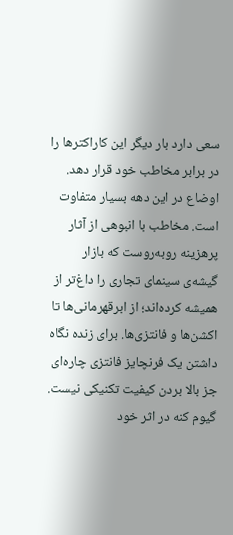سعی دارد بار دیگر این کاراکترها را در برابر مخاطب خود قرار دهد.
اوضاع در این دهه بسیار متفاوت است. مخاطب با انبوهی از آثار پرهزینه رو‌به‌روست که بازار گیشه‌ی سینمای تجاری را داغ‌تر از همیشه کرده‌اند‌؛ از ابرقهرمانی‌ها تا اکشن‌ها و فانتزی‌ها. برای زنده نگاه داشتن یک فرنچایز فانتزی چاره‌ای جز بالا بردن کیفیت تکنیکی نیست. گیوم کنه در اثر خود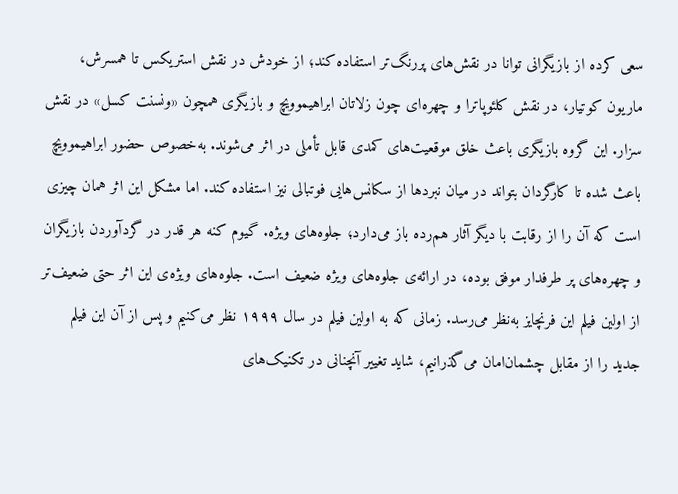سعی کرده از بازیگرانی توانا در نقش‌های پررنگ‌تر استفاده کند؛ از خودش در نقش استریکس تا همسرش، ماریون کوتیار، در نقش کلئوپاترا و چهره‌ای چون زلاتان ابراهیموویچ و بازیگری همچون «ونسنت کسل» در نقش سزار. این گروه بازیگری باعث خلق موقعیت‌های کمدی قابل تأملی در اثر می‌شوند. به‌خصوص حضور ابراهیموویچ باعث شده تا کارگردان بتواند در میان نبردها از سکانس‌هایی فوتبالی نیز استفاده کند. اما مشکل این اثر همان چیزی است که آن را از رقابت با دیگر آثار هم‌رده باز می‌دارد؛ جلوه‌های ویژه. گیوم کنه هر قدر در گردآوردن بازیگران و چهره‌های پر طرفدار موفق بوده، در ارائه‌ی جلوه‌های ویژه ضعیف است. جلوه‌های ویژه‌ی این اثر حتی ضعیف‌تر از اولین فیلم این فرنچایز به‌نظر می‌رسد. زمانی که به اولین فیلم در سال ۱۹۹۹ نظر می‌کنیم و پس از آن این فیلم جدید را از مقابل چشمان‌امان می‌گذرانیم، شاید تغییر آنچنانی در تکنیک‌های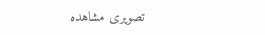تصویری مشاهده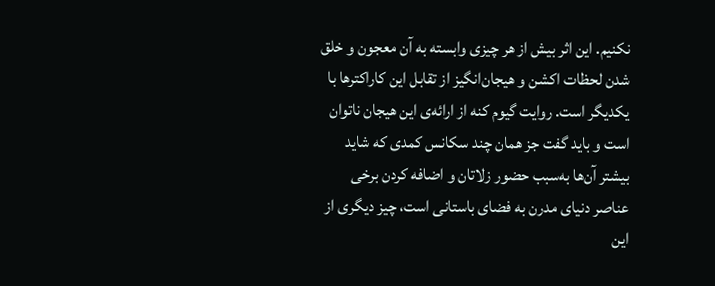نکنیم. این اثر بیش از هر چیزی وابسته به آن معجون و خلق شدن لحظات اکشن و هیجا‌ن‌انگیز از تقابل این کاراکترها با یکدیگر است. روایت گیوم کنه از ارائه‌ی این هیجان ناتوان است و باید گفت جز همان چند سکانس کمدی که شاید بیشتر آن‌ها به‌سبب حضور زلاتان و اضافه کردن برخی عناصر دنیای مدرن به فضای باستانی است، چیز دیگری از این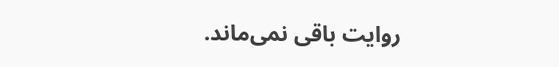روایت باقی نمی‌ماند.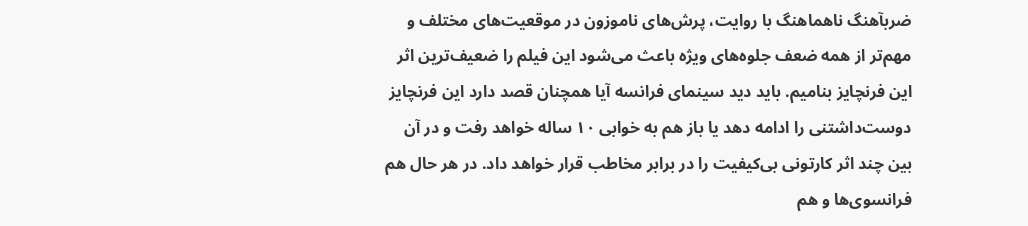ضربآهنگ ناهماهنگ با روایت، پرش‌های ناموزون در موقعیت‌های مختلف و مهم‌تر از همه ضعف جلوه‌های ویژه باعث می‌شود این فیلم را ضعیف‌ترین اثر این فرنچایز بنامیم. باید دید سینمای فرانسه آیا همچنان قصد دارد این فرنچایز دوست‌داشتنی را ادامه دهد یا باز هم به خوابی ۱۰ ساله خواهد رفت و در آن بین چند اثر کارتونی بی‌کیفیت را در برابر مخاطب قرار خواهد داد. در هر حال هم فرانسوی‌ها و هم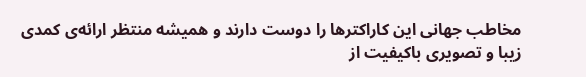مخاطب جهانی این کاراکترها را دوست دارند و همیشه منتظر ارائه‌ی کمدی زیبا و تصویری باکیفیت از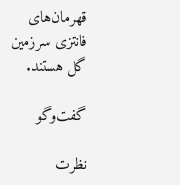قهرمان‌های فانتزی سرزمین گل هستند.

گفت‌وگو

نظرت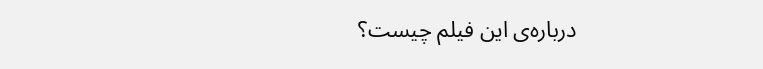درباره‌ی این فیلم چیست؟